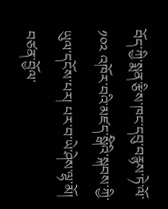བོད་ཀྱི་སྨན་རྩིས་ཁང་དབུ་བརྙས་ཏེ་ལོ་༡༠༢ འཁོར་བའི་མཛད་སྒོིའི་སྐབས་ཀྱི་ཡུལ་དངོས་པར། པར་བ་ཡེ་ཤེས་ལྷ་མོ།
བཙན་བྱོལ་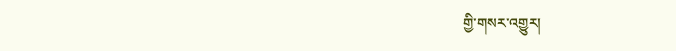གྱི་གསར་འགྱུར།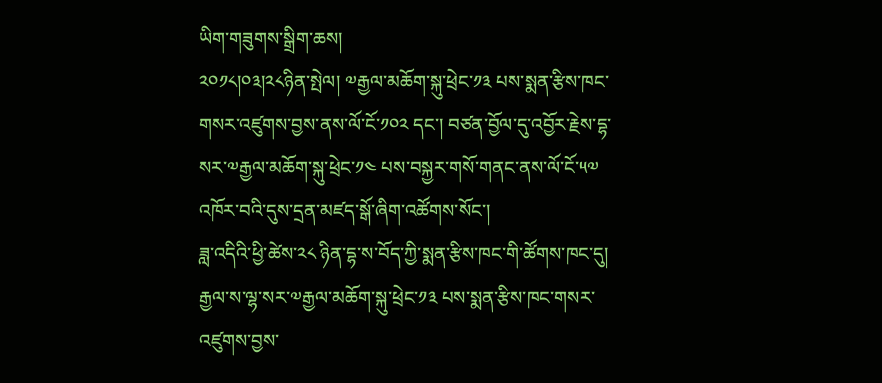ཡིག་གཟུགས་སྒྲིག་ཆས།
༢༠༡༨།༠༣།༢༨ཉིན་སྤེལ། ༧རྒྱལ་མཆོག་སྐུ་ཕྲེང་༡༣ པས་སྨན་རྩིས་ཁང་གསར་འཛུགས་བྱས་ནས་ལོ་ངོ་༡༠༢ དང་། བཙན་བྱོལ་དུ་འབྱོར་རྗེས་དྷ་སར་༧རྒྱལ་མཆོག་སྐུ་ཕྲེང་༡༤ པས་བསྐྱར་གསོ་གནང་ནས་ལོ་ངོ་༥༧ འཁོར་བའི་དུས་དྲན་མཛད་སྒོ་ཞིག་འཚོགས་སོང་།
ཟླ་འདིའི་ཕྱི་ཚེས་༢༨ ཉིན་དྷ་ས་བོད་ཀྱི་སྨན་རྩིས་ཁང་གི་ཚོགས་ཁང་དུ། རྒྱལ་ས་ལྷ་སར་༧རྒྱལ་མཆོག་སྐུ་ཕྲེང་༡༣ པས་སྨན་རྩིས་ཁང་གསར་འཛུགས་བྱས་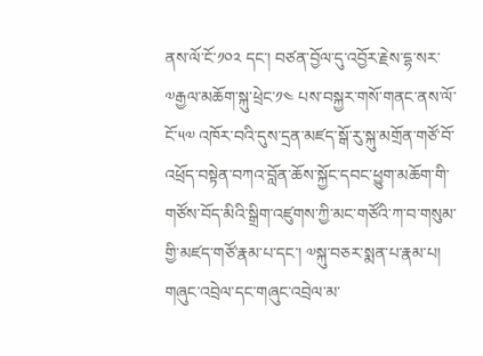ནས་ལོ་ངོ་༡༠༢ དང་། བཙན་བྱོལ་དུ་འབྱོར་རྗེས་དྷ་སར་༧རྒྱལ་མཆོག་སྐུ་ཕྲེང་༡༤ པས་བསྐྱར་གསོ་གནང་ནས་ལོ་ངོ་༥༧ འཁོར་བའི་དུས་དྲན་མཛད་སྒོ་རུ་སྐུ་མགྲོན་གཙོ་བོ་འཕྲོད་བསྟེན་བཀའ་བློན་ཆོས་སྐྱོང་དབང་ཕྱུག་མཆོག་གི་གཙོས་བོད་མིའི་སྒྲིག་འཛུགས་ཀྱི་མང་གཙོའི་ཀ་བ་གསུམ་གྱི་མཛད་གཙོ་རྣམ་པ་དང་། ༧སྐུ་བཅར་སྨན་པ་རྣམ་པ། གཞུང་འབྲེལ་དང་གཞུང་འབྲེལ་མ་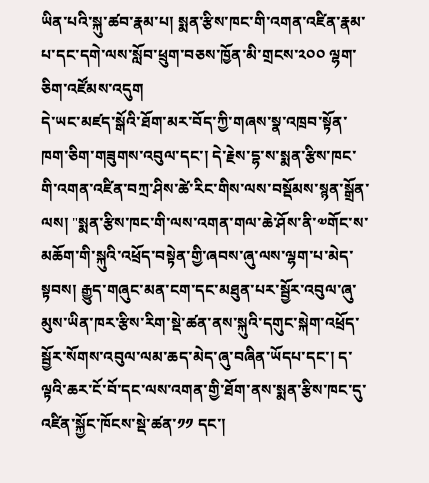ཡིན་པའི་སྐུ་ཚབ་རྣམ་པ། སྨན་རྩིས་ཁང་གི་འགན་འཛིན་རྣམ་པ་དང་དགེ་ལས་སློབ་ཕྲུག་བཅས་ཁྱོན་མི་གྲངས་༢༠༠ ལྷག་ཅིག་འཛོམས་འདུག
དེ་ཡང་མཛད་སྒོའི་ཐོག་མར་བོད་ཀྱི་གཞས་སྣ་འཁྲབ་སྟོན་ཁག་ཅིག་གཟུགས་འབུལ་དང་། དེ་རྗེས་དྷ་ས་སྨན་རྩིས་ཁང་གི་འགན་འཛིན་བཀྲ་ཤིས་ཚེ་རིང་གིས་ལས་བསྡོམས་སྙན་སྒྲོན་ལས། "སྨན་རྩིས་ཁང་གི་ལས་འགན་གལ་ཆེ་ཤོས་ནི་༧གོང་ས་མཆོག་གི་སྐུའི་འཕྲོད་བསྟེན་གྱི་ཞབས་ཞུ་ལས་ལྷག་པ་མེད་སྟབས། རྒྱུད་གཞུང་མན་ངག་དང་མཐུན་པར་སྦྱོར་འབུལ་ཞུ་མུས་ཡིན་ཁར་རྩིས་རིག་སྡེ་ཚན་ནས་སྐུའི་དགུང་སྐེག་འཕྲོད་སྦྱོར་སོགས་འབུལ་ལམ་ཆད་མེད་ཞུ་བཞིན་ཡོདཔ་དང་། ད་ལྟའི་ཆར་ངོ་བོ་དང་ལས་འགན་གྱི་ཐོག་ནས་སྨན་རྩིས་ཁང་དུ་འཛིན་སྐྱོང་ཁོངས་སྡེ་ཚན་༡༡ དང་།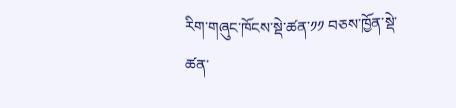རིག་གཞུང་ཁོངས་སྡེ་ཚན་༡༡ བཅས་ཁྱོན་སྡེ་ཚན་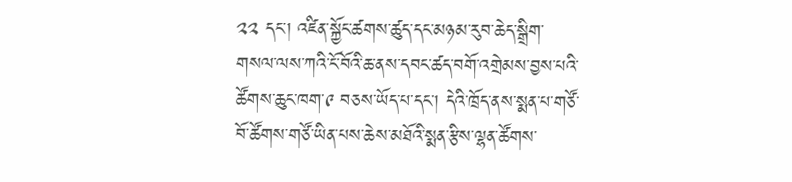༢༢ དང་། འཛིན་སྐྱོང་ཚགས་ཚུད་དང་མཉམ་རུབ་ཆེད་སྒྲིག་གསལ་ལས་ཀའི་ངོ་བོའི་ཆ་ནས་དབང་ཚད་བགོ་འགྲེམས་བྱས་པའི་ཚོགས་ཆུང་ཁག་༩ བཅས་ཡོད་པ་དང་། དེའི་ཁྲོད་ནས་སྨན་པ་གཙོ་བོ་ཚོགས་གཙོ་ཡིན་པས་ཆེས་མཐོའི་སྨན་རྩིས་ལྷན་ཚོགས་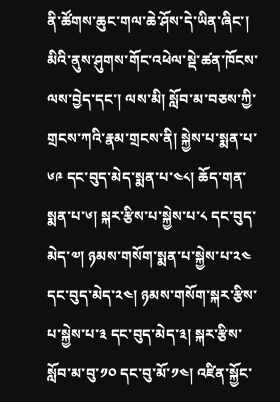ནི་ཚོགས་ཆུང་གལ་ཆེ་ཤོས་དེ་ཡིན་ཞིང་། མིའི་ནུས་ཤུགས་གོང་འཕེལ་སྡེ་ཚན་ཁོངས་ལས་བྱེད་དང་། ལས་མི། སློབ་མ་བཅས་ཀྱི་གྲངས་ཀའི་རྣམ་གྲངས་ནི། སྐྱེས་པ་སྨན་པ་༦༩ དང་བུད་མེད་སྨན་པ་༤༨། ཆོད་གན་སྨན་པ་༦། སྐར་རྩིས་པ་སྐྱེས་པ་༨ དང་བུད་མེད་༧། ཉམས་གསོག་སྨན་པ་སྐྱེས་པ་༢༤ དང་བུད་མེད་༢༤། ཉམས་གསོག་སྐར་རྩིས་པ་སྐྱེས་པ་༣ དང་བུད་མེད་༣། སྐར་རྩིས་སློབ་མ་བུ་༡༠ དང་བུ་མོ་༡༤། འཛིན་སྐྱོང་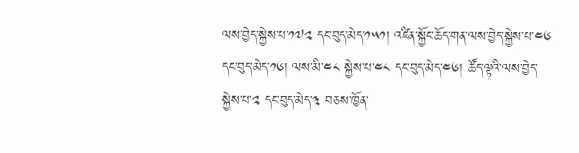ལས་བྱེད་སྐྱེས་པ་༡༧༢ དང་བུད་མེད་༡༥༡། འཛིན་སྐྱོང་ཆོད་གན་ལས་བྱེད་སྐྱེས་པ་༤༦ དང་བུད་མེད་༡༦། ལས་མི་༤༨ སྐྱེས་པ་༤༨ དང་བུད་མེད་༤༦། ཚོད་ལྟའི་ལས་བྱེད་སྐྱེས་པ་༢ དང་བུད་མེད་༣ བཅས་ཁྱོན་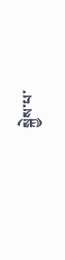སྐྱེས་པ་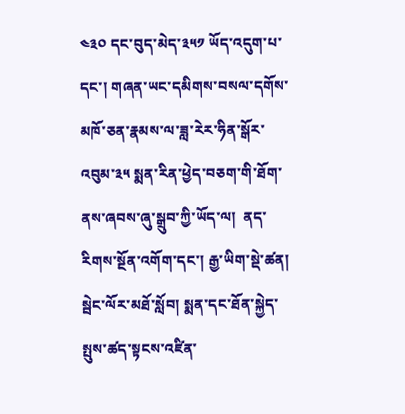༤༣༠ དང་བུད་མེད་༣༥༡ ཡོད་འདུག་པ་དང་། གཞན་ཡང་དམིགས་བསལ་དགོས་མཁོ་ཅན་རྣམས་ལ་ཟླ་རེར་ཧིན་སྒོར་འབུམ་༣༥ སྨན་རིན་ཕྱེད་བཅག་གི་ཐོག་ནས་ཞབས་ཞུ་སྒྲུབ་ཀྱི་ཡོད་ལ།  ནད་རིགས་སྔོན་འགོག་དང་། རྒྱ་ཡིག་སྡེ་ཚན། སྦེང་ལོར་མཐོ་སློབ། སྨན་དང་ཐོན་སྐྱེད་སྤུས་ཚད་སྟངས་འཛིན་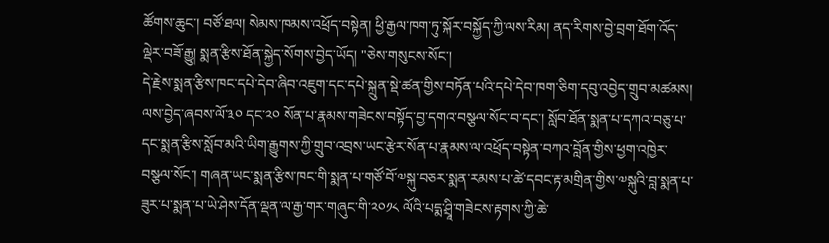ཚོགས་ཆུང་། བཙོ་ཐལ། སེམས་ཁམས་འཕྲོད་བསྟེན། ཕྱི་རྒྱལ་ཁག་ཏུ་སྐོར་བསྐྱོད་ཀྱི་ལས་རིམ། ནད་རིགས་བྱེ་བྲག་ཐོག་འོད་ལྡེར་བཟོ་རྒྱུ། སྨན་རྩིས་ཐོན་སྐྱེད་སོགས་བྱེད་ཡོད། "ཅེས་གསུངས་སོང་།
དེ་རྗེས་སྨན་རྩིས་ཁང་དཔེ་དེབ་ཞིབ་འཇུག་དང་དཔེ་སྐྲུན་སྡེ་ཚན་གྱིས་བཏོན་པའི་དཔེ་དེབ་ཁག་ཅིག་དབུ་འབྱེད་གྲུབ་མཚམས། ལས་བྱེད་ཞབས་ལོ་༣༠ དང་༢༠ སོན་པ་རྣམས་གཟེངས་བསྟོད་བྱ་དགའ་བསྩལ་སོང་བ་དང་། སློབ་ཐོན་སྨན་པ་དཀའ་བཅུ་པ་དང་སྨན་རྩིས་སློབ་མའི་ཡིག་རྒྱུགས་ཀྱི་གྲུབ་འབྲས་ཡང་རྩེར་སོན་པ་རྣམས་ལ་འཕྲོད་བསྟེན་བཀའ་བློན་གྱིས་ཕྱག་འཁྱེར་བསྩལ་སོང་། གཞན་ཡང་སྨན་རྩིས་ཁང་གི་སྨན་པ་གཙོ་བོ་༧སྐུ་བཅར་སྨན་རམས་པ་ཚེ་དབང་རྟ་མགྲིན་གྱིས་༧སྐུའི་བླ་སྨན་པ་ཟུར་པ་སྨན་པ་ཡེ་ཤེས་དོན་ལྡན་ལ་རྒྱ་གར་གཞུང་གི་༢༠༡༨ ལོའི་པདྨ་ཤྲཱི་གཟེངས་རྟགས་ཀྱི་ཆེ་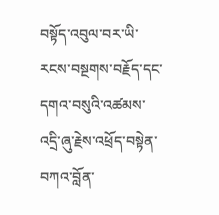བསྟོད་འབུལ་བར་ཡི་རངས་བསྔགས་བརྗོད་དང་དགའ་བསུའི་འཚམས་འདྲི་ཞུ་རྗེས་འཕྲོད་བསྟེན་བཀའ་བློན་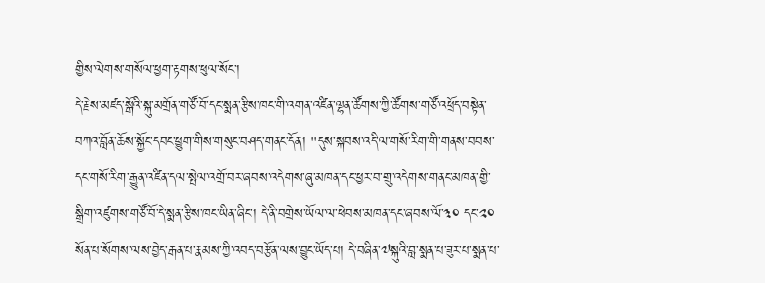གྱིས་ལེགས་གསོལ་ཕྱག་རྟགས་ཕུལ་སོང་།
དེ་རྗེས་མཛད་སྒོའི་སྐུ་མགྲོན་གཙོ་བོ་དང་སྨན་རྩིས་ཁང་གི་འགན་འཛིན་ལྷན་ཚོགས་ཀྱི་ཚོགས་གཙོ་འཕྲོད་བསྟེན་བཀའ་བློན་ཆོས་སྐྱོང་དབང་ཕྱུག་གིས་གསུང་བཤད་གནང་དོན། "དུས་སྐབས་འདི་ལ་གསོ་རིག་གི་གནས་བབས་དང་གསོ་རིག་རྒྱུན་འཛིན་དལ་སྤེལ་འགྲོ་བར་ཞབས་འདེགས་ཞུ་མཁན་དང་ཕྱར་བ་གྲུ་འདེགས་གནང་མཁན་གྱི་སྒྲིག་འཛུགས་གཙོ་བོ་དེ་སྨན་རྩིས་ཁང་ཡིན་ཞིང་། དེ་ནི་བགྲེས་ཡོལ་ལ་ཕེབས་མཁན་དང་ཞབས་ལོ་༣༠ དང་༢༠ སོན་པ་སོགས་ལས་བྱེད་རྒན་པ་རྣམས་ཀྱི་འབད་བརྩོན་ལས་བྱུང་ཡོད་པ། དེ་བཞིན་༧སྐུའི་བླ་སྨན་པ་ཟུར་པ་སྨན་པ་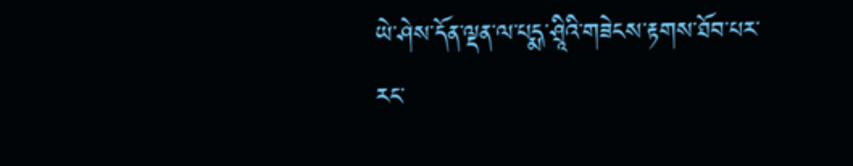ཡེ་ཤེས་དོན་ལྡན་ལ་པདྨ་ཤྲཱིའི་གཟེངས་རྟགས་ཐོབ་པར་རང་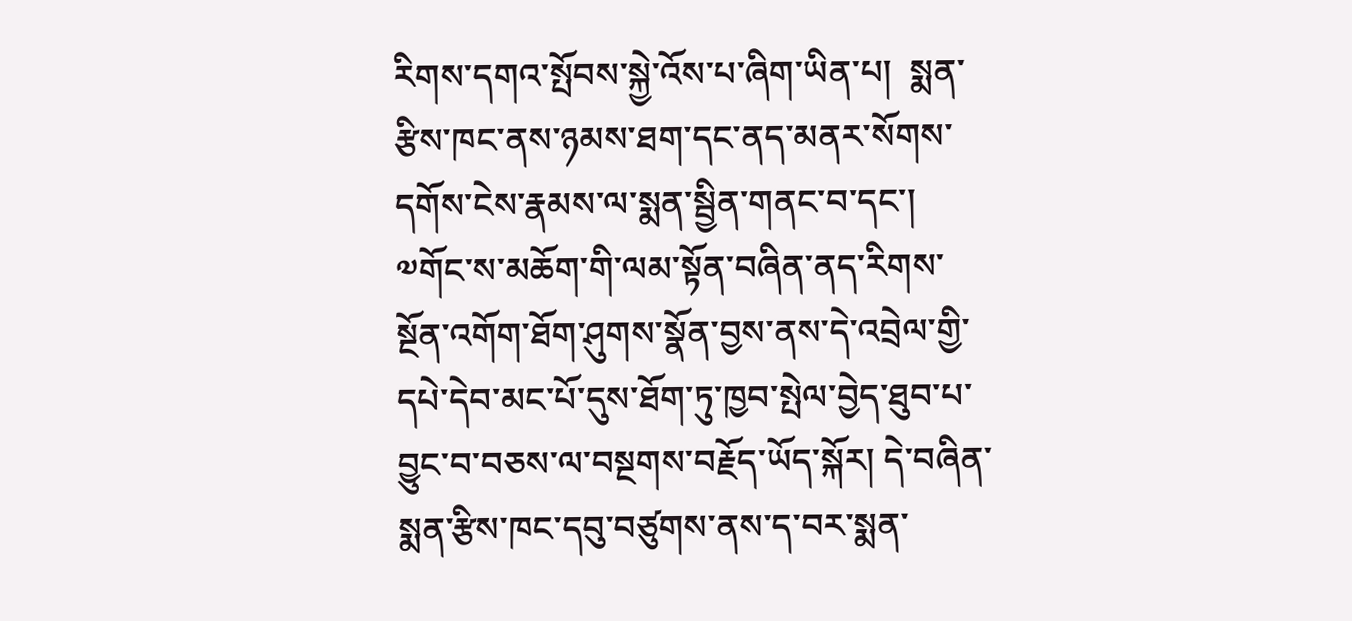རིགས་དགའ་སྤོབས་སྐྱེ་འོས་པ་ཞིག་ཡིན་པ།  སྨན་རྩིས་ཁང་ནས་ཉམས་ཐག་དང་ནད་མནར་སོགས་དགོས་ངེས་རྣམས་ལ་སྨན་སྦྱིན་གནང་བ་དང་། ༧གོང་ས་མཆོག་གི་ལམ་སྟོན་བཞིན་ནད་རིགས་སྔོན་འགོག་ཐོག་ཤུགས་སྣོན་བྱས་ནས་དེ་འབྲེལ་གྱི་དཔེ་དེབ་མང་པོ་དུས་ཐོག་ཏུ་ཁྱབ་སྤེལ་བྱེད་ཐུབ་པ་བྱུང་བ་བཅས་ལ་བསྔགས་བརྗོད་ཡོད་སྐོར། དེ་བཞིན་སྨན་རྩིས་ཁང་དབུ་བཙུགས་ནས་ད་བར་སྨན་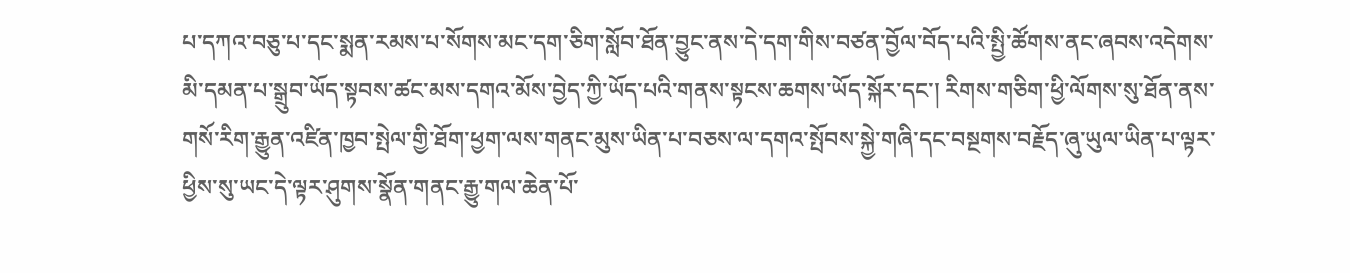པ་དཀའ་བཅུ་པ་དང་སྨན་རམས་པ་སོགས་མང་དག་ཅིག་སློབ་ཐོན་བྱུང་ནས་དེ་དག་གིས་བཙན་བྱོལ་བོད་པའི་སྤྱི་ཚོགས་ནང་ཞབས་འདེགས་མི་དམན་པ་སྒྲུབ་ཡོད་སྟབས་ཚང་མས་དགའ་མོས་བྱེད་ཀྱི་ཡོད་པའི་གནས་སྟངས་ཆགས་ཡོད་སྐོར་དང་། རིགས་གཅིག་ཕྱི་ལོགས་སུ་ཐོན་ནས་གསོ་རིག་རྒྱུན་འཛིན་ཁྱབ་སྤེལ་གྱི་ཐོག་ཕྱག་ལས་གནང་མུས་ཡིན་པ་བཅས་ལ་དགའ་སྤོབས་སྐྱེ་གཞི་དང་བསྔགས་བརྗོད་ཞུ་ཡུལ་ཡིན་པ་ལྟར་ཕྱིས་སུ་ཡང་དེ་ལྟར་ཤུགས་སྣོན་གནང་རྒྱུ་གལ་ཆེན་པོ་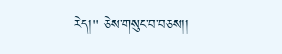རེད།" ཅེས་གསུང་བ་བཅས།།